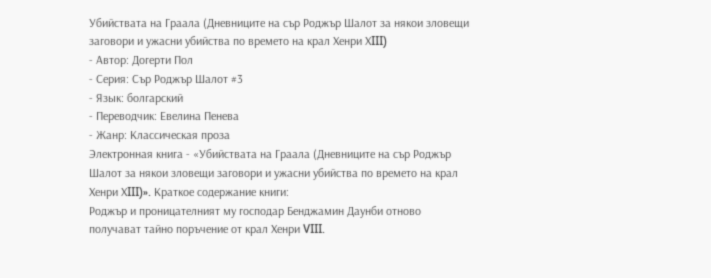Убийствата на Граала (Дневниците на сър Роджър Шалот за някои зловещи заговори и ужасни убийства по времето на крал Хенри ХIII)
- Автор: Догерти Пол
- Серия: Сър Роджър Шалот #3
- Язык: болгарский
- Переводчик: Евелина Пенева
- Жанр: Классическая проза
Электронная книга - «Убийствата на Граала (Дневниците на сър Роджър Шалот за някои зловещи заговори и ужасни убийства по времето на крал Хенри ХIII)». Краткое содержание книги:
Роджър и проницателният му господар Бенджамин Даунби отново получават тайно поръчение от крал Хенри VIII.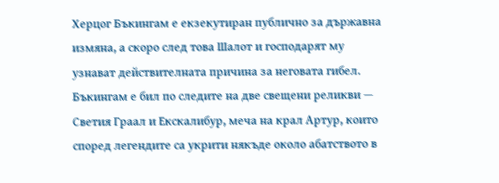Херцог Бъкингам е екзекутиран публично за държавна измяна, а скоро след това Шалот и господарят му узнават действителната причина за неговата гибел. Бъкингам е бил по следите на две свещени реликви — Светия Граал и Екскалибур, меча на крал Артур, които според легендите са укрити някъде около абатството в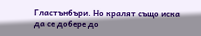Гластънбъри. Но кралят също иска да се добере до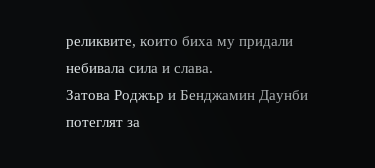реликвите, които биха му придали небивала сила и слава.
Затова Роджър и Бенджамин Даунби потеглят за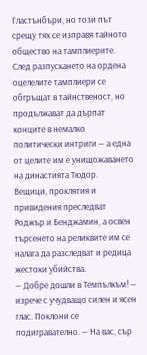Гластънбъри, но този път срещу тях се изправя тайното общество на тамплиерите. След разпускането на ордена оцелелите тамплиери се обгръщат в тайнственост, но продължават да дърпат конците в немалко политически интриги — а една от целите им е унищожаването на династията Тюдор.
Вещици, проклятия и привидения преследват Роджър и Бенджамин, а освен търсенето на реликвите им се налага да разследват и редица жестоки убийства.
— Добре дошли в Темпълкъм! — изрече с учудващо силен и ясен глас. Поклони се подигравателно. — На вас, сър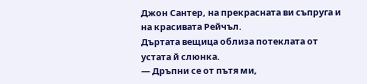Джон Сантер, на прекрасната ви съпруга и на красивата Рейчъл.
Дъртата вещица облиза потеклата от устата й слюнка.
— Дръпни се от пътя ми,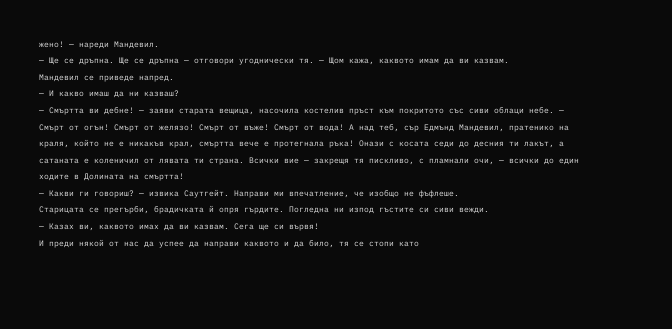жено! — нареди Мандевил.
— Ще се дръпна. Ще се дръпна — отговори угоднически тя. — Щом кажа, каквото имам да ви казвам.
Мандевил се приведе напред.
— И какво имаш да ни казваш?
— Смъртта ви дебне! — заяви старата вещица, насочила костелив пръст към покритото със сиви облаци небе. — Смърт от огън! Смърт от желязо! Смърт от въже! Смърт от вода! А над теб, сър Едмънд Мандевил, пратенико на краля, който не е никакъв крал, смъртта вече е протегнала ръка! Онази с косата седи до десния ти лакът, а сатаната е коленичил от лявата ти страна. Всички вие — закрещя тя пискливо, с пламнали очи, — всички до един ходите в Долината на смъртта!
— Какви ги говориш? — извика Саутгейт. Направи ми впечатление, че изобщо не фъфлеше.
Старицата се прегърби, брадичката й опря гърдите. Погледна ни изпод гъстите си сиви вежди.
— Казах ви, каквото имах да ви казвам. Сега ще си вървя!
И преди някой от нас да успее да направи каквото и да било, тя се стопи като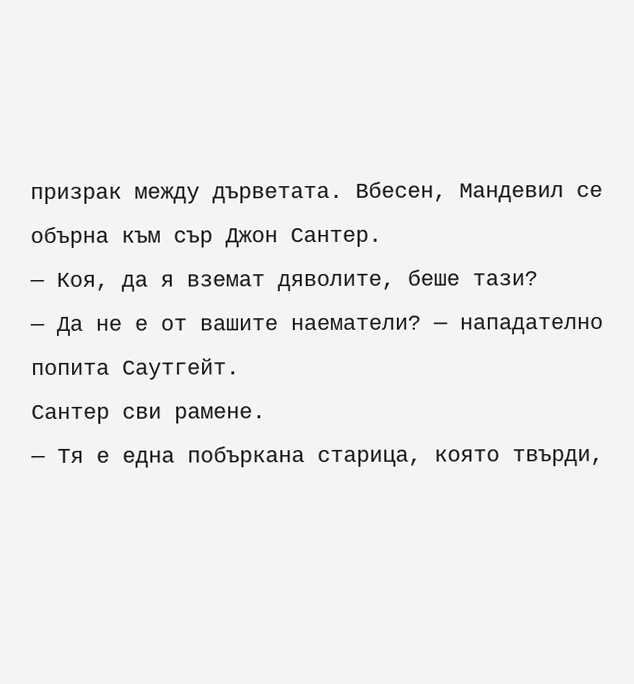призрак между дърветата. Вбесен, Мандевил се обърна към сър Джон Сантер.
— Коя, да я вземат дяволите, беше тази?
— Да не е от вашите наематели? — нападателно попита Саутгейт.
Сантер сви рамене.
— Тя е една побъркана старица, която твърди,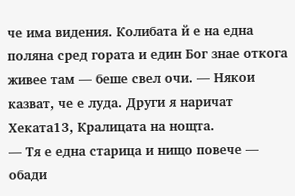че има видения. Колибата й е на една поляна сред гората и един Бог знае откога живее там — беше свел очи. — Някои казват, че е луда. Други я наричат Хеката13, Кралицата на нощта.
— Тя е една старица и нищо повече — обади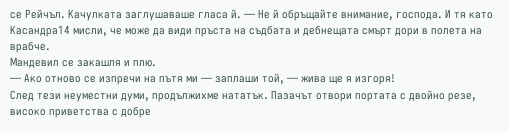се Рейчъл. Качулката заглушаваше гласа й. — Не й обръщайте внимание, господа. И тя като Касандра14 мисли, че може да види пръста на съдбата и дебнещата смърт дори в полета на врабче.
Мандевил се закашля и плю.
— Ако отново се изпречи на пътя ми — заплаши той, — жива ще я изгоря!
След тези неуместни думи, продължихме нататък. Пазачът отвори портата с двойно резе, високо приветства с добре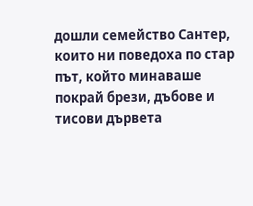дошли семейство Сантер, които ни поведоха по стар път, който минаваше покрай брези, дъбове и тисови дървета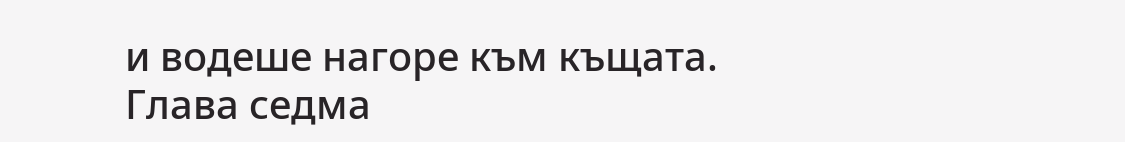и водеше нагоре към къщата.
Глава седма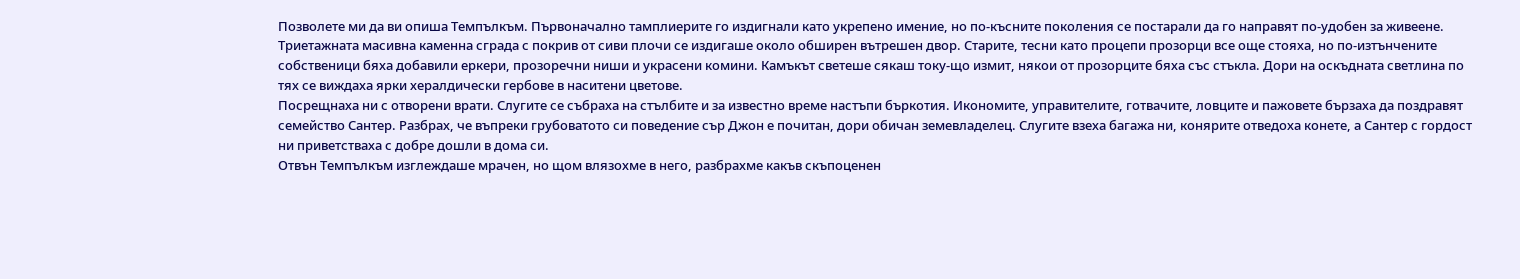Позволете ми да ви опиша Темпълкъм. Първоначално тамплиерите го издигнали като укрепено имение, но по-късните поколения се постарали да го направят по-удобен за живеене. Триетажната масивна каменна сграда с покрив от сиви плочи се издигаше около обширен вътрешен двор. Старите, тесни като процепи прозорци все още стояха, но по-изтънчените собственици бяха добавили еркери, прозоречни ниши и украсени комини. Камъкът светеше сякаш току-що измит, някои от прозорците бяха със стъкла. Дори на оскъдната светлина по тях се виждаха ярки хералдически гербове в наситени цветове.
Посрещнаха ни с отворени врати. Слугите се събраха на стълбите и за известно време настъпи бъркотия. Икономите, управителите, готвачите, ловците и пажовете бързаха да поздравят семейство Сантер. Разбрах, че въпреки грубоватото си поведение сър Джон е почитан, дори обичан земевладелец. Слугите взеха багажа ни, конярите отведоха конете, а Сантер с гордост ни приветстваха с добре дошли в дома си.
Отвън Темпълкъм изглеждаше мрачен, но щом влязохме в него, разбрахме какъв скъпоценен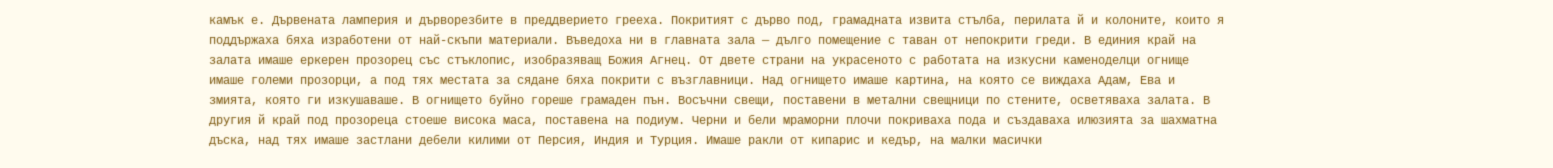камък е. Дървената ламперия и дърворезбите в преддверието грееха. Покритият с дърво под, грамадната извита стълба, перилата й и колоните, които я поддържаха бяха изработени от най-скъпи материали. Въведоха ни в главната зала — дълго помещение с таван от непокрити греди. В единия край на залата имаше еркерен прозорец със стъклопис, изобразяващ Божия Агнец. От двете страни на украсеното с работата на изкусни каменоделци огнище имаше големи прозорци, а под тях местата за сядане бяха покрити с възглавници. Над огнището имаше картина, на която се виждаха Адам, Ева и змията, която ги изкушаваше. В огнището буйно гореше грамаден пън. Восъчни свещи, поставени в метални свещници по стените, осветяваха залата. В другия й край под прозореца стоеше висока маса, поставена на подиум. Черни и бели мраморни плочи покриваха пода и създаваха илюзията за шахматна дъска, над тях имаше застлани дебели килими от Персия, Индия и Турция. Имаше ракли от кипарис и кедър, на малки масички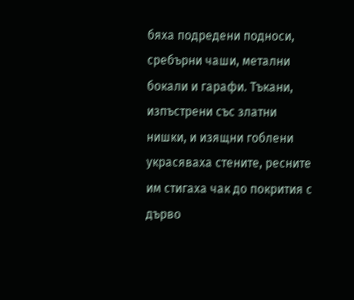бяха подредени подноси, сребърни чаши, метални бокали и гарафи. Тъкани, изпъстрени със златни нишки, и изящни гоблени украсяваха стените, ресните им стигаха чак до покрития с дърво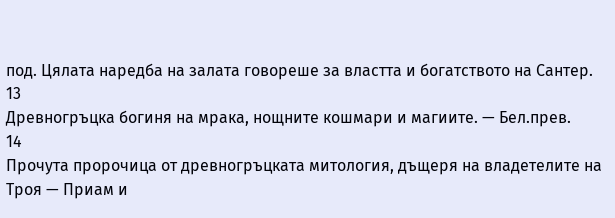под. Цялата наредба на залата говореше за властта и богатството на Сантер.
13
Древногръцка богиня на мрака, нощните кошмари и магиите. — Бел.прев.
14
Прочута пророчица от древногръцката митология, дъщеря на владетелите на Троя — Приам и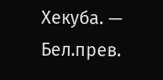Хекуба. — Бел.прев.